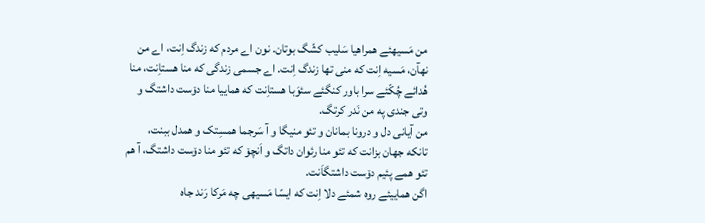من مَسیهئے همراهیا سَلیب کشّگ بوتان. نون اے مردم که زندگ اِنت، اے من نهآن، مَسیه اِنت که منی تها زندگ اِنت. اے جسمی زندگی که منا هستاِنت، منا هُدائے چُکّئے سرا باور کنگئے سئوَبا هستاِنت که هماییا منا دۆست داشتگ و وتی جندی په من نَدر کرتگ.
من آیانی دل و درونا بمانان و تئو منیگا و آ سَرجما همسِتک و همدل ببنت، تانکه جهان بزانت که تئو منا رئوان داتگ و اَنچۆ که تئو منا دۆست داشتگ، آ هم تئو همے پئیم دۆست داشتگاَنت.
اگن هماییئے روه شمئے دلا اِنت که ایسّا مَسیهی چه مَرکا رَند جاه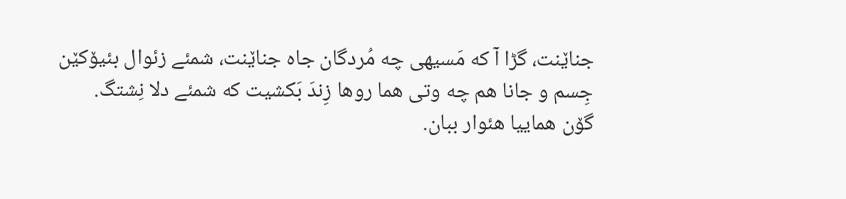جناێنت، گڑا آ که مَسیهی چه مُردگان جاه جناێنت، شمئے زئوال بئیۆکێن جِسم و جانا هم چه وتی هما روها زِندَ بَکشیت که شمئے دلا نِشتگ.
گۆن هماییا هئوار ببان.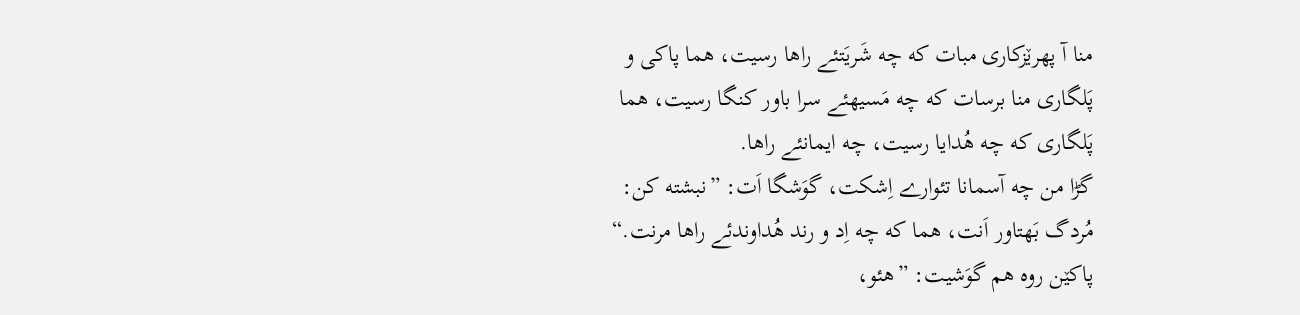منا آ پهرێزکاری مبات که چه شَریَتئے راها رسیت، هما پاکی و پَلگاری منا برسات که چه مَسیهئے سرا باور کنگا رسیت، هما پَلگاری که چه هُدایا رسیت، چه ایمانئے راها.
گڑا من چه آسمانا تئوارے اِشکت، گوَشگا اَت: ”نبشته کن: مُردگ بَهتاور اَنت، هما که چه اِد و رند هُداوندئے راها مرنت.“ پاکێن روه هم گوَشیت: ”هئو،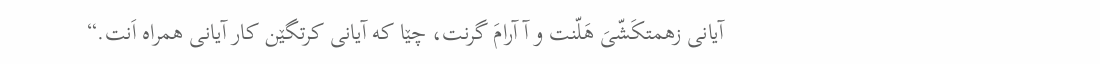آیانی زهمتکَشّیَ هَلّنت و آ آرامَ گرنت، چێا که آیانی کرتگێن کار آیانی همراه اَنت.“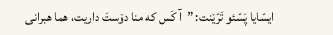ایسّایا پَسّئو تَرّێنت: ”آ کَس که منا دۆستَ داریت، هما هبرانی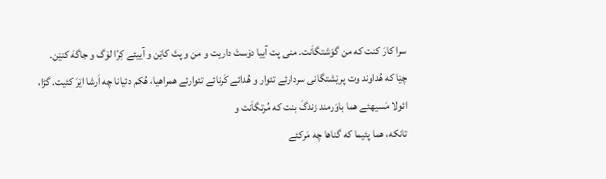سرا کارَ کنت که من گوَشتگاَنت. منی پت آییا دۆستَ داریت و من و پتَ کاێن و آییئے کِرّا لۆگ و جاگهَ کنێن.
چێا که هُداوند وت پرێشتگانی سردارئے تئوار و هُدائے کَرنائے تئوارئے همراهیا، هُکم دئیانا چه اَرشا اێرَ کئیت. گڑا، ائولا مَسیهئے هما باوَرمند زندگَ بنت که مُرتگاَنت و
تانکه، هما پئیما که گناها چه مَرکئے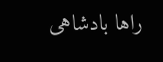راها بادشاهی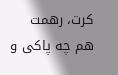کرت، رهمت هم چه پاکی و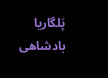پَلگاریا بادشاهی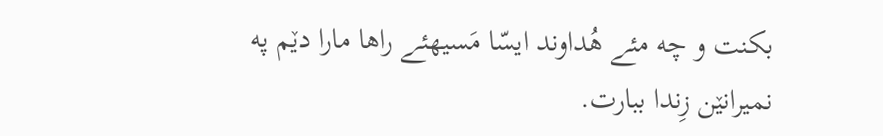بکنت و چه مئے هُداوند ایسّا مَسیهئے راها مارا دێم په نمیرانێن زِندا ببارت.